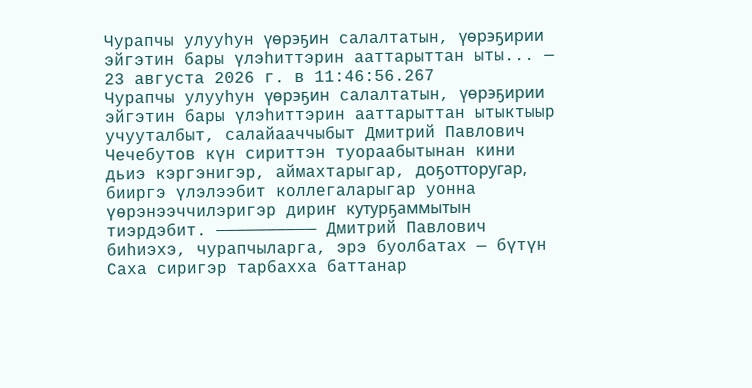Чурапчы улууһун үөрэҕин салалтатын, үөрэҕирии эйгэтин бары үлэһиттэрин ааттарыттан ыты... — 23 августа 2026 г. в 11:46:56.267
Чурапчы улууһун үөрэҕин салалтатын, үөрэҕирии эйгэтин бары үлэһиттэрин ааттарыттан ытыктыыр учууталбыт, салайааччыбыт Дмитрий Павлович Чечебутов күн сириттэн туораабытынан кини дьиэ кэргэнигэр, аймахтарыгар, доҕотторугар, бииргэ үлэлээбит коллегаларыгар уонна үөрэнээччилэригэр дириҥ кутурҕаммытын тиэрдэбит. ⎯⎯⎯⎯⎯⎯⎯⎯⎯⎯ Дмитрий Павлович биһиэхэ, чурапчыларга, эрэ буолбатах — бүтүн Саха сиригэр тарбахха баттанар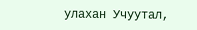улахан Учуутал,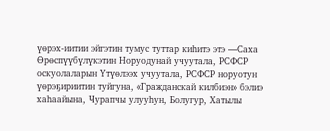үөрэх-иитии эйгэтин тумус туттар киһитэ этэ —Саха Өрөспүүбүлүкэтин Норуодунай учуутала, РСФСР оскуолаларын Үтүөлээх учуутала, РСФСР норуотун үөрэҕириитин туйгуна, «Гражданскай килбиэн» бэлиэ хаһаайына, Чурапчы улууһун, Болугур, Хатылы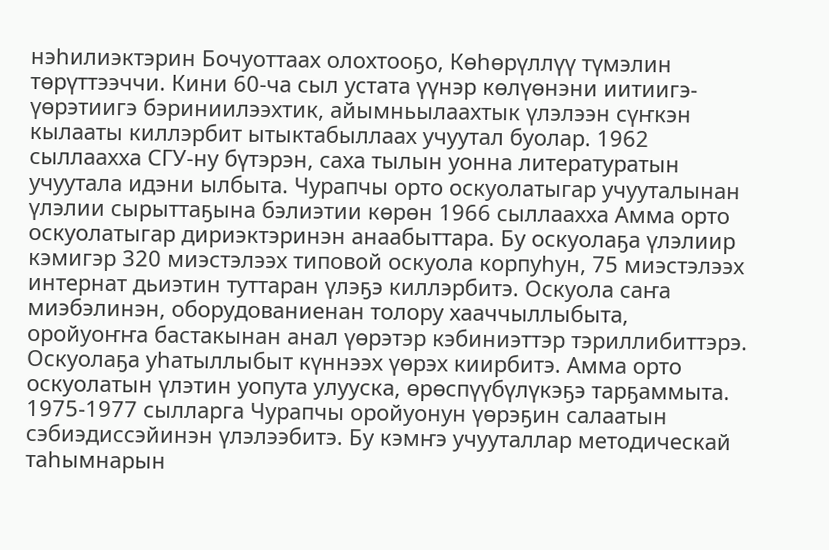нэһилиэктэрин Бочуоттаах олохтооҕо, Көһөрүллүү түмэлин төрүттээччи. Кини 60-ча сыл устата үүнэр көлүөнэни иитиигэ-үөрэтиигэ бэриниилээхтик, айымньылаахтык үлэлээн сүҥкэн кылааты киллэрбит ытыктабыллаах учуутал буолар. 1962 сыллаахха СГУ-ну бүтэрэн, саха тылын уонна литературатын учуутала идэни ылбыта. Чурапчы орто оскуолатыгар учууталынан үлэлии сырыттаҕына бэлиэтии көрөн 1966 сыллаахха Амма орто оскуолатыгар дириэктэринэн анаабыттара. Бу оскуолаҕа үлэлиир кэмигэр 320 миэстэлээх типовой оскуола корпуһун, 75 миэстэлээх интернат дьиэтин туттаран үлэҕэ киллэрбитэ. Оскуола саҥа миэбэлинэн, оборудованиенан толору хааччыллыбыта, оройуоҥҥа бастакынан анал үөрэтэр кэбиниэттэр тэриллибиттэрэ. Оскуолаҕа уһатыллыбыт күннээх үөрэх киирбитэ. Амма орто оскуолатын үлэтин уопута улууска, өрөспүүбүлүкэҕэ тарҕаммыта. 1975-1977 сылларга Чурапчы оройуонун үөрэҕин салаатын сэбиэдиссэйинэн үлэлээбитэ. Бу кэмҥэ учууталлар методическай таһымнарын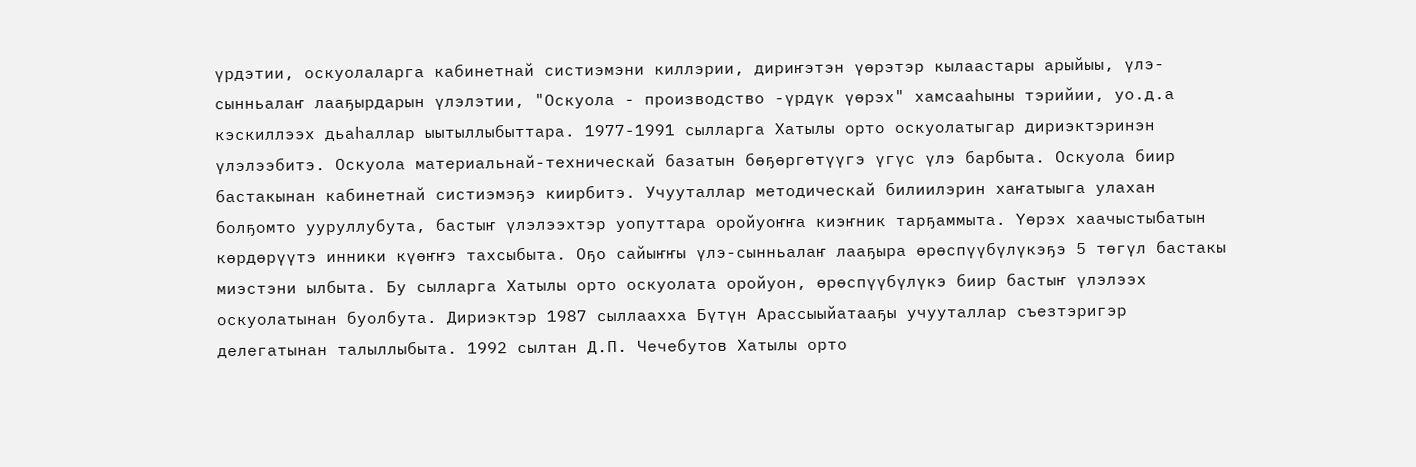үрдэтии, оскуолаларга кабинетнай систиэмэни киллэрии, дириҥэтэн үөрэтэр кылаастары арыйыы, үлэ-сынньалаҥ лааҕырдарын үлэлэтии, "Оскуола - производство -үрдүк үөрэх" хамсааһыны тэрийии, уо.д.а кэскиллээх дьаһаллар ыытыллыбыттара. 1977-1991 сылларга Хатылы орто оскуолатыгар дириэктэринэн үлэлээбитэ. Оскуола материальнай-техническай базатын бөҕөргөтүүгэ үгүс үлэ барбыта. Оскуола биир бастакынан кабинетнай систиэмэҕэ киирбитэ. Учууталлар методическай билиилэрин хаҥатыыга улахан болҕомто ууруллубута, бастыҥ үлэлээхтэр уопуттара оройуоҥҥа киэҥник тарҕаммыта. Үөрэх хаачыстыбатын көрдөрүүтэ инники күөҥҥэ тахсыбыта. Оҕо сайыҥҥы үлэ-сынньалаҥ лааҕыра өрөспүүбүлүкэҕэ 5 төгүл бастакы миэстэни ылбыта. Бу сылларга Хатылы орто оскуолата оройуон, өрөспүүбүлүкэ биир бастыҥ үлэлээх оскуолатынан буолбута. Дириэктэр 1987 сыллаахха Бүтүн Арассыыйатааҕы учууталлар съезтэригэр делегатынан талыллыбыта. 1992 сылтан Д.П. Чечебутов Хатылы орто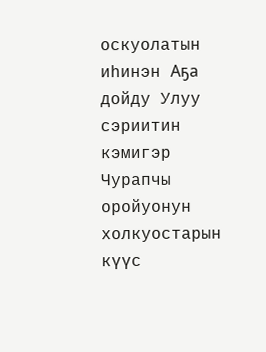оскуолатын иһинэн Аҕа дойду Улуу сэриитин кэмигэр Чурапчы оройуонун холкуостарын күүс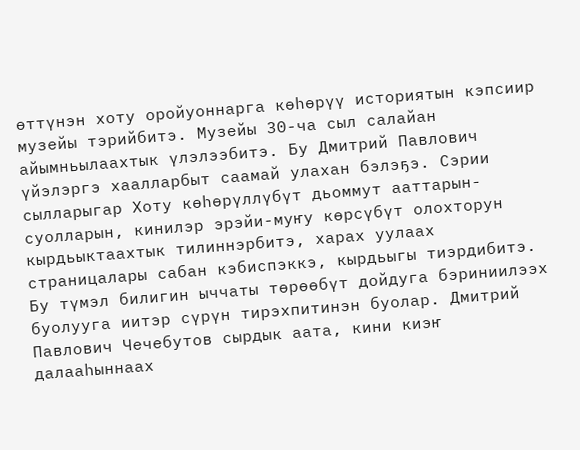өттүнэн хоту оройуоннарга көһөрүү историятын кэпсиир музейы тэрийбитэ. Музейы 30-ча сыл салайан айымньылаахтык үлэлээбитэ. Бу Дмитрий Павлович үйэлэргэ хаалларбыт саамай улахан бэлэҕэ. Сэрии сылларыгар Хоту көһөрүллүбүт дьоммут ааттарын-суолларын, кинилэр эрэйи-муҥу көрсүбүт олохторун кырдьыктаахтык тилиннэрбитэ, харах уулаах страницалары сабан кэбиспэккэ, кырдьыгы тиэрдибитэ. Бу түмэл билигин ыччаты төрөөбүт дойдуга бэриниилээх буолууга иитэр сүрүн тирэхпитинэн буолар. Дмитрий Павлович Чечебутов сырдык аата, кини киэҥ далааһыннаах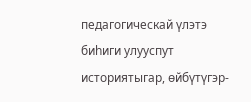педагогическай үлэтэ биһиги улууспут историятыгар, өйбүтүгэр-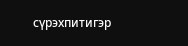сүрэхпитигэр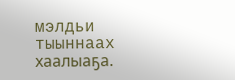мэлдьи тыыннаах хаалыаҕа.